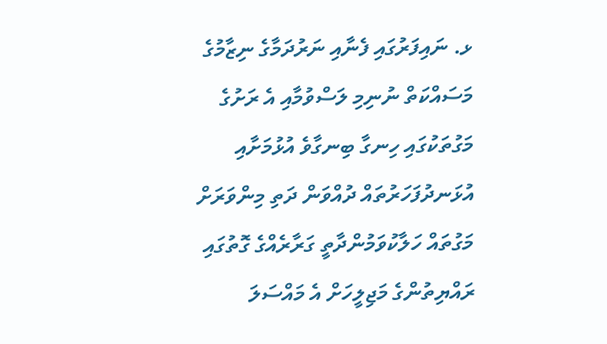ޅ. ނައިފަރުގައި ފެނާއި ނަރުދަމާގެ ނިޒާމުގެ މަސައްކަތް ނުނިމި ލަސްވުމާއި އެ ރަށުގެ މަގުތަކުގައި ހިނގާ ބިނގާވެ އުޅުމަށާއި އުޅަނދުފަހަރުތައް ދުއްވަން ދަތި މިންވަރަށް މަގުތައް ހަލާކުވަމުންދާތީ ގަރާރެއްގެ ގޮތުގައި ރައްޔިތުންގެ މަޖިލީހަށް އެ މައްސަލަ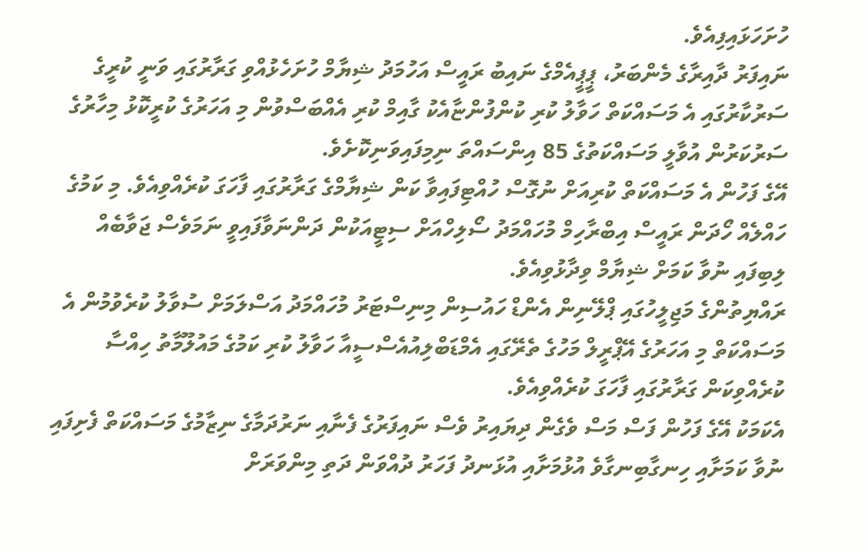ހުށަހަޅައިފިއެވެ.
ނައިފަރު ދާއިރާގެ މެންބަރު، ޕީޕީއެމްގެ ނައިބު ރައީސް އަހުމަދު ޝިޔާމް ހުށަހެޅުއްވި ގަރާރުގައި ވަނީ ކުރީގެ ސަރުކާރުގައި އެ މަސައްކަތް ހަވާލު ކުރި ކުންފުންޏާއެކު ގާއިމް ކުރި އެއްބަސްވުން މި އަހަރުގެ ކުރީކޮޅު މިހާރުގެ ސަރުކަރުން އުވާލީ މަސައްކަތުގެ 85 އިންސައްތަ ނިމިފައިވަނިކޮށެވެ.
އޭގެ ފަހުން އެ މަސައްކަތް ކުރިއަށް ނުގޮސް ހުއްޓިފައިވާ ކަން ޝިޔާމްގެ ގަރާރުގައި ފާހަގަ ކުރެއްވިއެވެ. މި ކަމުގެ ހައްލެއް ހޯދަން ރައީސް އިބްރާހިމް މުހައްމަދު ސޯލިހްއަށް ސިޓީއަކުން ދަންނަވާފައިވީ ނަމަވެސް ޖަވާބެއް ލިބިފައި ނުވާ ކަމަށް ޝިޔާމް ވިދާޅުވިއެވެ.
ރައްޔިތުންގެ މަޖިލީހުގައި ޕްލޭނިން އެންޑް ހައުސިން މިނިސްޓަރު މުހައްމަދު އަސްލަމަށް ސުވާލު ކުރެވުމުން އެ މަސައްކަތް މި އަހަރުގެ އޭޕްރީލް މަހުގެ ތެރޭގައި އެމްޑަބްލިއުއެސްސީއާ ހަވާލު ކުރި ކަމުގެ މައުލޫމާތު ހިއްސާ ކުރެއްވިކަން ގަރާރުގައި ފާހަގަ ކުރެއްވިއެވެ.
އެކަމަކު އޭގެ ފަހުން ފަސް މަސް ވެގެން ދިޔައިރު ވެސް ނައިފަރުގެ ފެނާއި ނަރުދަމާގެ ނިޒާމުގެ މަސައްކަތް ފެށިފައި ނުވާ ކަމަށާއި ހިނގާބިނގާވެ އުޅުމަށާއި އުޅަނދު ފަހަރު ދުއްވަން ދަތި މިންވަރަށް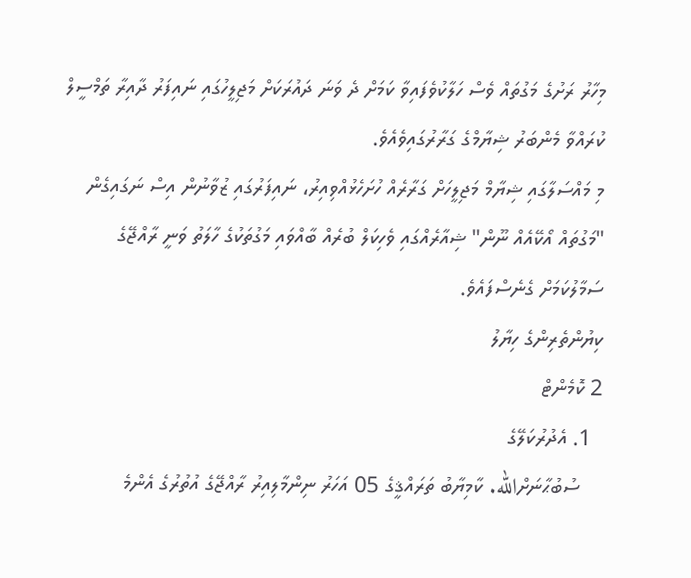މިހާރު ރަށުގެ މަގުތައް ވެސް ހަލާކުވެފައިވާ ކަމަށް ދެ ވަނަ ދައުރަކަށް މަޖިލީހުގައި ނައިފަރު ދާއިރާ ތަމްސީލް ކުރައްވާ މެންބަރު ޝިޔާމްގެ ގަރާރުގައިވެއެވެ.
މި މައްސަލާގައި ޝިޔާމް މަޖިލީހަށް ގަރާރެއް ހުށަހެޅުއްވިއިރު، ނައިފަރުގައި ޒުވާނުން އިސް ނަގައިގެން "މަގުތައް އޯކޭއެއް ނޫން" ޝިއާރެއްގައި ވެހިކަލް ބުރެއް ބާއްވައި މަގުތަކުގެ ހާލަތު ވަނީ ރާއްޖޭގެ ސަމާލުކަމަށް ގެނެސްފައެވެ.
ކިޔުންތެރިންގެ ހިޔާލު
2 ކޮމެންޓް
  1. އެދުރުކަލޭގެ
    ސުބުޙާނަށްالله. ކާމިޔާބު ތަރައްޤީގެ 05 އަހަރު ނިންމާލިއިރު ރާއްޖޭގެ އުތުރުގެ އެންމެ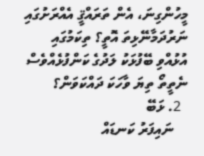މީހުންގިނަ، އެން ތަރައްޤީ އެއްރަށުގައި ނަރުދަމާނޭޅިތަ އޮތީ؟ ތިކަމުގައި އުޅުއްވި ބޭފުޅަކު ލަދުގެ ކަންފުޅެއްވެސް ނެތީތޯ ތިޔަ ވާހަކަ ދައްކަވަން؟
  2. ޅަބޭ
    ނައިފަރު ކަނޑައް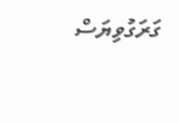ގަރަގުވިޔަސް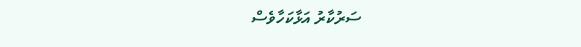ސަރުކާރު އަޅާކަހާވެސް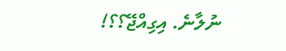ނުލާނެ. އިގިއްޖޭ؟؟!